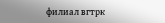филиал вгтрк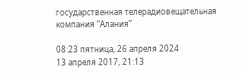государственная телерадиовещательная компания “Алания”

08:23 пятница, 26 апреля 2024
13 апреля 2017, 21:13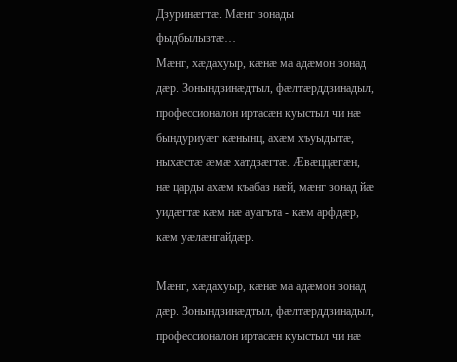Дзуринæгтæ. Мæнг зонады фыдбылызтæ…
Мæнг, хæдахуыр, кæнæ ма адæмон зонад дæр. Зонындзинæдтыл, фæлтæрддзинадыл, профессионалон иртасæн куыстыл чи нæ бындуриуæг кæнынц, ахæм хъуыдытæ, ныхæстæ æмæ хатдзæгтæ. Æвæццæгæн, нæ царды ахæм къабаз нæй, мæнг зонад йæ уидæгтæ кæм нæ ауагъта - кæм арфдæр, кæм уæлæнгайдæр.

Мæнг, хæдахуыр, кæнæ ма адæмон зонад дæр. Зонындзинæдтыл, фæлтæрддзинадыл, профессионалон иртасæн куыстыл чи нæ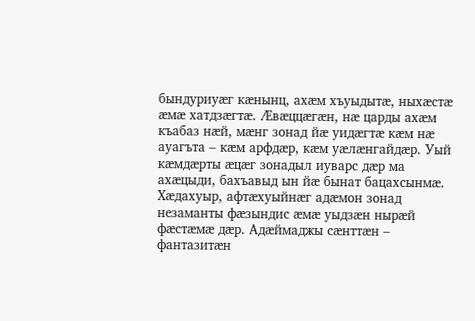бындуриуæг кæнынц, ахæм хъуыдытæ, ныхæстæ æмæ хатдзæгтæ. Æвæццæгæн, нæ царды ахæм къабаз нæй, мæнг зонад йæ уидæгтæ кæм нæ ауагъта – кæм арфдæр, кæм уæлæнгайдæр. Уый кæмдæрты æцæг зонадыл иуварс дæр ма ахæцыди, бахъавыд ын йæ бынат бацахсынмæ.
Хæдахуыр, афтæхуыйнæг адæмон зонад незаманты фæзындис æмæ уыдзæн нырæй фæстæмæ дæр. Адæймаджы сæнттæн – фантазитæн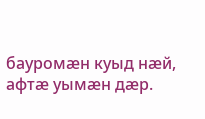бауромæн куыд нæй, афтæ уымæн дæр.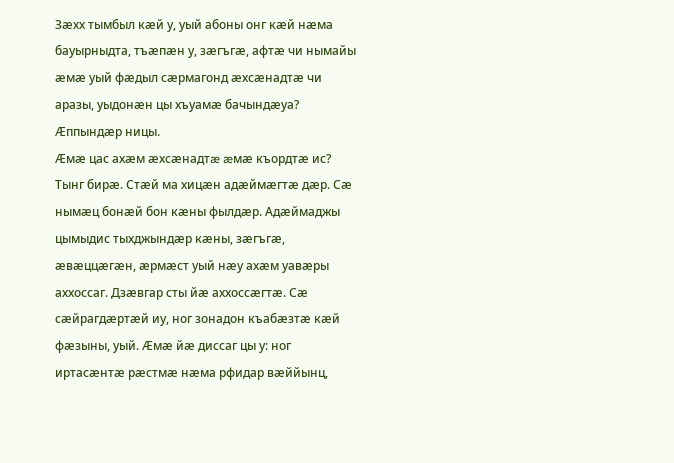Зæхх тымбыл кæй у, уый абоны онг кæй нæма бауырныдта, тъæпæн у, зæгъгæ, афтæ чи нымайы æмæ уый фæдыл сæрмагонд æхсæнадтæ чи аразы, уыдонæн цы хъуамæ бачындæуа? Æппындæр ницы.
Æмæ цас ахæм æхсæнадтæ æмæ къордтæ ис? Тынг бирæ. Cтæй ма хицæн адæймæгтæ дæр. Сæ нымæц бонæй бон кæны фылдæр. Адæймаджы цымыдис тыхджындæр кæны, зæгъгæ, æвæццæгæн, æрмæст уый нæу ахæм уавæры аххоссаг. Дзæвгар сты йæ аххоссæгтæ. Сæ сæйрагдæртæй иу, ног зонадон къабæзтæ кæй фæзыны, уый. Æмæ йæ диссаг цы у: ног иртасæнтæ рæстмæ нæма рфидар вæййынц,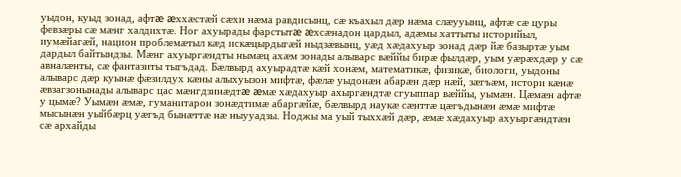уыдон, куыд зонад, афтæ æххæстæй сæхи нæма равдисынц, сæ къахыл дæр нæма слæууынц, афтæ сæ цуры февзæры сæ мæнг халдихтæ. Ног ахуырады фарстытæ æхсæнадон цардыл, адæмы хаттыты историйыл, иумæйагæй, национ проблемæтыл кæд искæцырдыгæй ныдзæвынц, уæд хæдахуыр зонад дæр йæ базыртæ уым дардыл байтындзы. Мæнг ахуыргæндты нымæц ахæм зонады алыварс вæййы бирæ фылдæр, уым уæрæхдæр у сæ авналæнты, сæ фантазиты тыгъдад. Бæлвырд ахуырадтæ кæй хонæм, математикæ, физикæ, биологи, уыдоны алыварс дæр куынæ фæзилдух кæны алыхуызон мифтæ, фæлæ уыдонæн абарæн дæр нæй, зæгъæм, истори кæнæ æвзагзонынады алыварс цас мæнгдзинæдтæ æмæ хæдахуыр ахыргæндтæ сгуыппар вæййы, уымæн. Цæмæн афтæ у цымæ? Уымæн æмæ, гуманитарон зoнæдтимæ абаргæйæ, бæлвырд наукæ сæнттæ цæгъдынæн æмæ мифтæ мысынæн уыйбæрц уæгъд бынæттæ нæ ныууадзы. Ноджы ма уый тыххæй дæр, æмæ хæдахуыр ахуыргæндтæн сæ архайды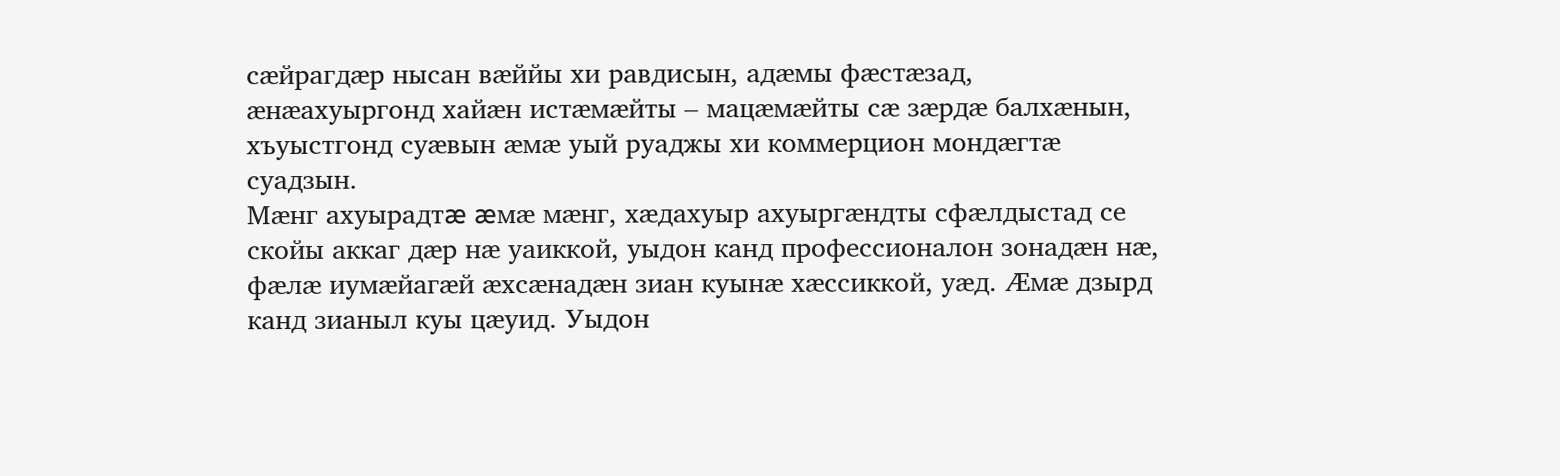сæйрагдæр нысан вæййы хи равдисын, адæмы фæстæзад, æнæахуыргонд хайæн истæмæйты – мацæмæйты сæ зæрдæ балхæнын, хъуыстгонд суæвын æмæ уый руаджы хи коммерцион мондæгтæ суадзын.
Мæнг ахуырадтæ æмæ мæнг, хæдахуыр ахуыргæндты сфæлдыстад се скойы аккаг дæр нæ уаиккой, уыдон канд профессионалон зонадæн нæ, фæлæ иумæйагæй æхсæнадæн зиан куынæ хæссиккой, уæд. Æмæ дзырд канд зианыл куы цæуид. Уыдон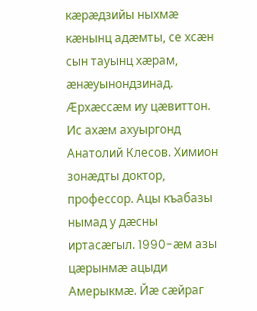кæрæдзийы ныхмæ кæнынц адæмты, се хсæн сын тауынц хæрам, æнæуынондзинад.
Æрхæссæм иу цæвиттон. Ис ахæм ахуыргонд Анатолий Клесов. Химион зонæдты доктор, профессор. Ацы къабазы нымад у дæсны иртасæгыл. 1990-æм азы цæрынмæ ацыди Амерыкмæ. Йæ сæйраг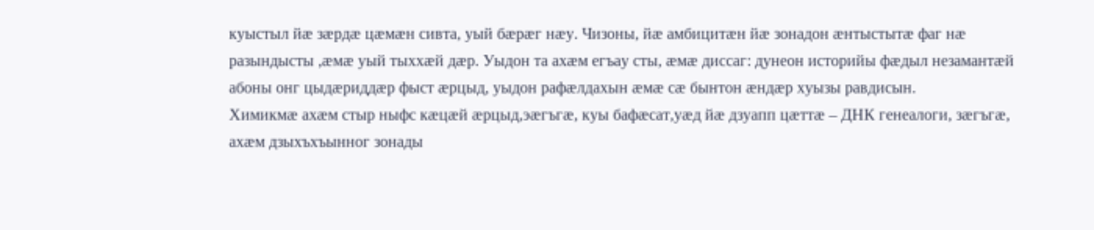куыстыл йæ зæрдæ цæмæн сивта, уый бæрæг нæу. Чизоны, йæ амбицитæн йæ зонадон æнтыстытæ фаг нæ разындысты ,æмæ уый тыххæй дæр. Уыдон та ахæм егъау сты, æмæ диссаг: дунеон историйы фæдыл незамантæй абоны онг цыдæриддæр фыст æрцыд, уыдон рафæлдахын æмæ сæ бынтон æндæр хуызы равдисын.
Химикмæ ахæм стыр ныфс кæцæй æрцыд,эæгъгæ, куы бафæсат,уæд йæ дзуапп цæттæ – ДНК генеалоги, зæгъгæ, ахæм дзыхъхъынног зонады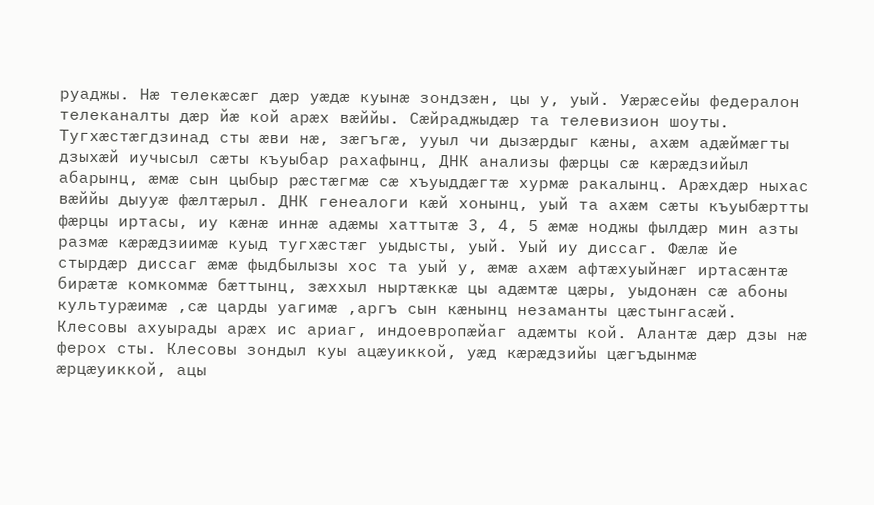руаджы. Нæ телекæсæг дæр уæдæ куынæ зондзæн, цы у, уый. Уæрæсейы федералон телеканалты дæр йæ кой арæх вæййы. Сæйраджыдæр та телевизион шоуты. Тугхæстæгдзинад сты æви нæ, зæгъгæ, ууыл чи дызæрдыг кæны, ахæм адæймæгты дзыхæй иучысыл сæты къуыбар рахафынц, ДНК анализы фæрцы сæ кæрæдзийыл абарынц, æмæ сын цыбыр рæстæгмæ сæ хъуыддæгтæ хурмæ ракалынц. Арæхдæр ныхас вæййы дыууæ фæлтæрыл. ДНК генеалоги кæй хонынц, уый та ахæм сæты къуыбæртты фæрцы иртасы, иу кæнæ иннæ адæмы хаттытæ 3, 4, 5 æмæ ноджы фылдæр мин азты размæ кæрæдзиимæ куыд тугхæстæг уыдысты, уый. Уый иу диссаг. Фæлæ йе стырдæр диссаг æмæ фыдбылызы хос та уый у, æмæ ахæм афтæхуыйнæг иртасæнтæ бирæтæ комкоммæ бæттынц, зæххыл ныртæккæ цы адæмтæ цæры, уыдонæн сæ абоны культурæимæ ,сæ царды уагимæ ,аргъ сын кæнынц незаманты цæстынгасæй. Клесовы ахуырады арæх ис ариаг, индоевропæйаг адæмты кой. Алантæ дæр дзы нæ ферох сты. Клесовы зондыл куы ацæуиккой, уæд кæрæдзийы цæгъдынмæ æрцæуиккой, ацы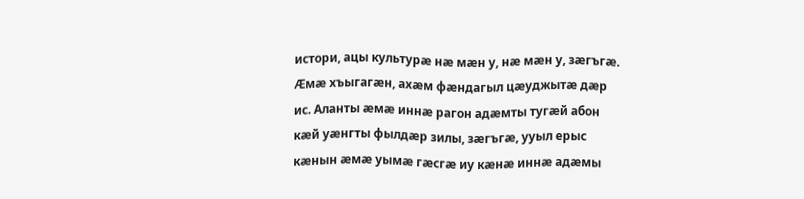истори, ацы культурæ нæ мæн у, нæ мæн у, зæгъгæ. Æмæ хъыгагæн, ахæм фæндагыл цæуджытæ дæр ис. Аланты æмæ иннæ рагон адæмты тугæй абон кæй уæнгты фылдæр зилы, зæгъгæ, ууыл ерыс кæнын æмæ уымæ гæсгæ иу кæнæ иннæ адæмы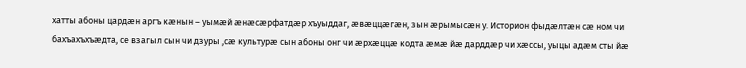хатты абоны цардæн аргъ кæнын – уымæй æнæсæрфатдæр хъуыддаг, æвæццæгæн, зын æрымысæн у. Историон фыдæлтæн сæ ном чи бахъахъхъæдта, се взагыл сын чи дзуры ,сæ культурæ сын абоны онг чи æрхæццæ кодта æмæ йæ дарддæр чи хæссы, уыцы адæм сты йæ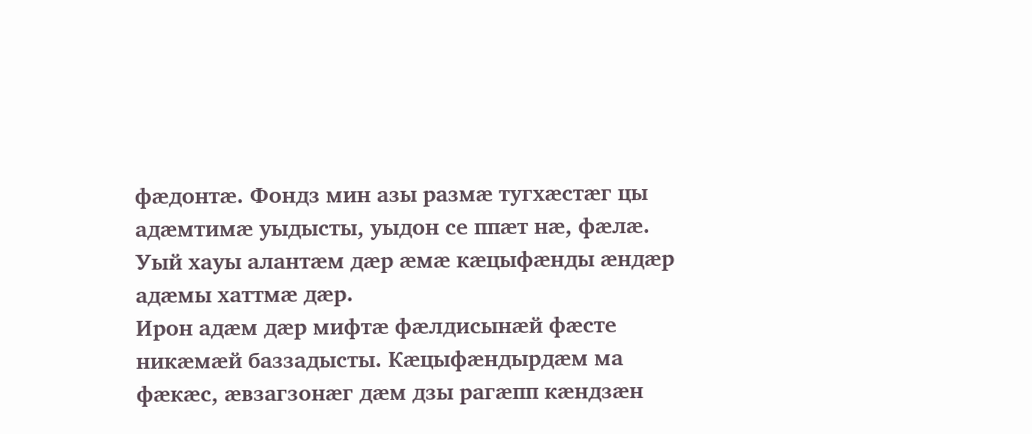фæдонтæ. Фондз мин азы размæ тугхæстæг цы адæмтимæ уыдысты, уыдон се ппæт нæ, фæлæ. Уый хауы алантæм дæр æмæ кæцыфæнды æндæр адæмы хаттмæ дæр.
Ирон адæм дæр мифтæ фæлдисынæй фæсте никæмæй баззадысты. Кæцыфæндырдæм ма фæкæс, æвзагзонæг дæм дзы рагæпп кæндзæн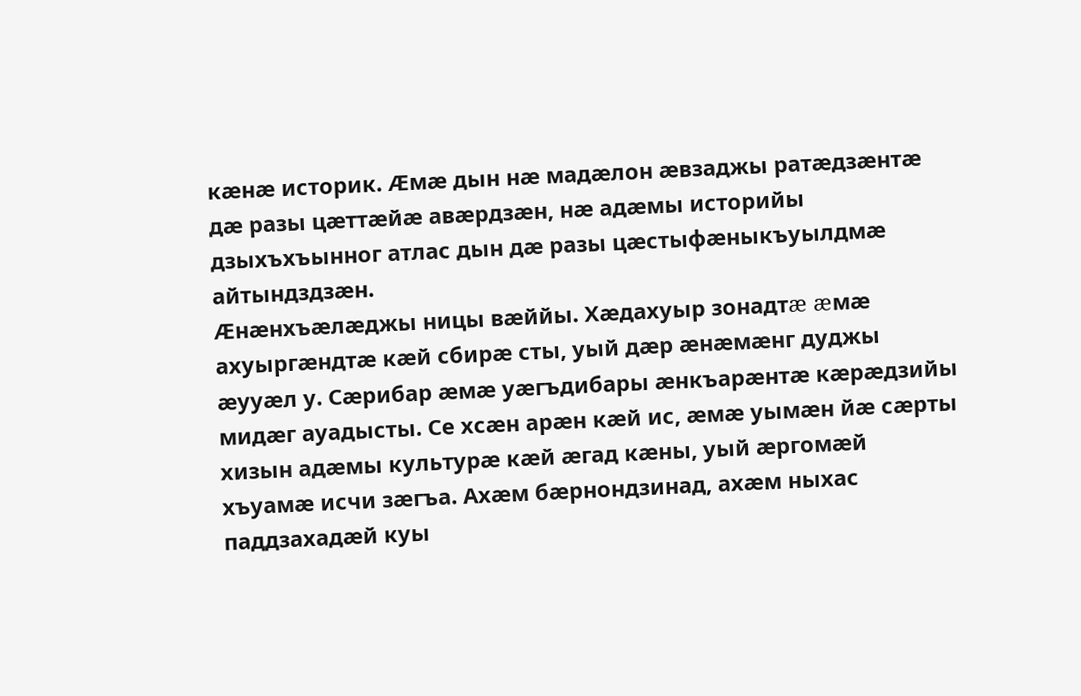кæнæ историк. Æмæ дын нæ мадæлон æвзаджы ратæдзæнтæ дæ разы цæттæйæ авæрдзæн, нæ адæмы историйы дзыхъхъынног атлас дын дæ разы цæстыфæныкъуылдмæ айтындздзæн.
Æнæнхъæлæджы ницы вæййы. Хæдахуыр зонадтæ æмæ ахуыргæндтæ кæй сбирæ сты, уый дæр æнæмæнг дуджы æууæл у. Сæрибар æмæ уæгъдибары æнкъарæнтæ кæрæдзийы мидæг ауадысты. Се хсæн арæн кæй ис, æмæ уымæн йæ сæрты хизын адæмы культурæ кæй æгад кæны, уый æргомæй хъуамæ исчи зæгъа. Ахæм бæрнондзинад, ахæм ныхас паддзахадæй куы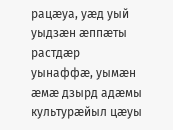рацæуа, уæд уый уыдзæн æппæты растдæр уынаффæ, уымæн æмæ дзырд адæмы культурæйыл цæуы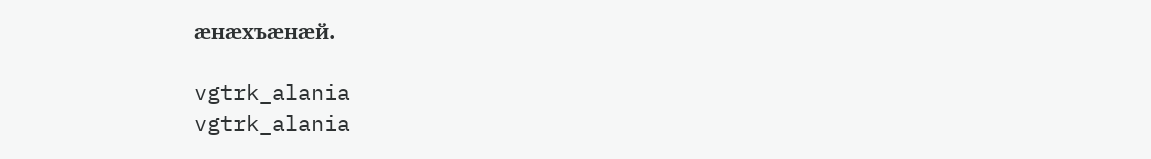æнæхъæнæй.

vgtrk_alania
vgtrk_alania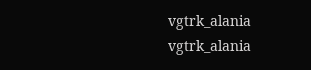vgtrk_alania
vgtrk_alania